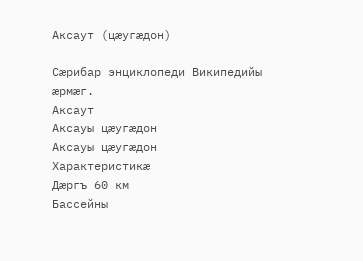Аксаут (цæугæдон)

Сæрибар энциклопеди Википедийы æрмæг.
Аксаут
Аксауы цæугæдон
Аксауы цæугæдон
Характеристикæ
Дæргъ 60 км
Бассейны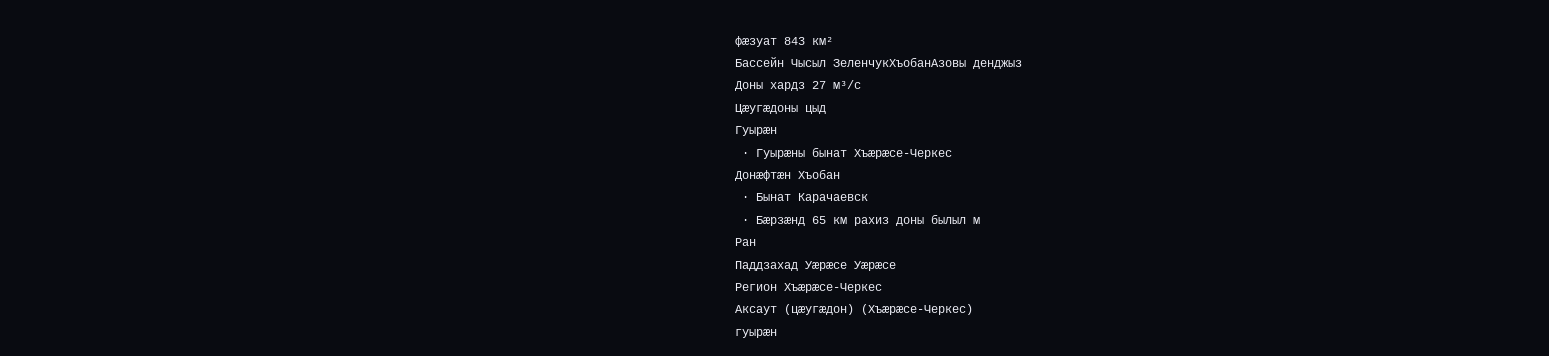фæзуат 843 км²
Бассейн Чысыл ЗеленчукХъобанАзовы денджыз
Доны хардз 27 м³/с
Цæугæдоны цыд
Гуырæн
 · Гуырæны бынат Хъæрæсе-Черкес
Донæфтæн Хъобан
 · Бынат Карачаевск
 · Бæрзæнд 65 км рахиз доны былыл м
Ран
Паддзахад Уæрæсе Уæрæсе
Регион Хъæрæсе-Черкес
Аксаут (цæугæдон) (Хъæрæсе-Черкес)
гуырæн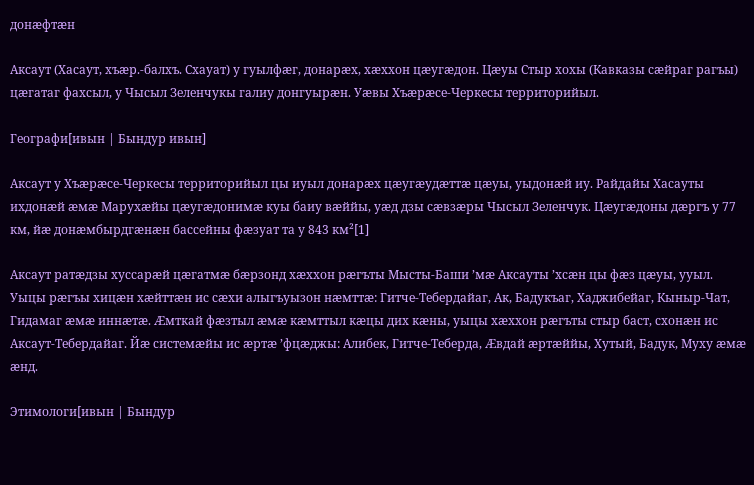донæфтæн

Аксаут (Хасаут, хъæр.-балхъ. Схауат) у гуылфæг, донарæх, хæххон цæугæдон. Цæуы Стыр хохы (Кавказы сæйраг рагъы) цæгатаг фахсыл, у Чысыл Зеленчукы галиу донгуырæн. Уæвы Хъæрæсе-Черкесы территорийыл.

Географи[ивын | Бындур ивын]

Аксаут у Хъæрæсе-Черкесы территорийыл цы иуыл донарæх цæугæудæттæ цæуы, уыдонæй иу. Райдайы Хасауты ихдонæй æмæ Марухæйы цæугæдонимæ куы баиу вæййы, уæд дзы сæвзæры Чысыл Зеленчук. Цæугæдоны дæргъ у 77 км, йæ донæмбырдгæнæн бассейны фæзуат та у 843 км²[1]

Аксаут ратæдзы хуссарæй цæгатмæ бæрзонд хæххон рæгъты Мысты-Баши ’мæ Аксауты ’хсæн цы фæз цæуы, ууыл. Уыцы рæгъы хицæн хæйттæн ис сæхи алыгъуызон нæмттæ: Гитче-Тебердайаг, Ак, Бадукъаг, Хаджибейаг, Кыныр-Чат, Гидамаг æмæ иннæтæ. Æмткай фæзтыл æмæ кæмттыл кæцы дих кæны, уыцы хæххон рæгъты стыр баст, схонæн ис Аксаут-Тебердайаг. Йæ системæйы ис æртæ ’фцæджы: Алибек, Гитче-Теберда, Æвдай æртæййы, Хутый, Бадук, Муху æмæ æнд.

Этимологи[ивын | Бындур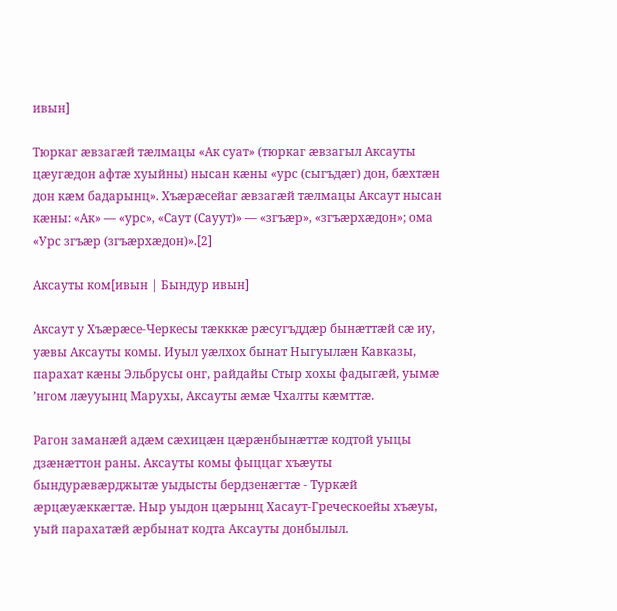ивын]

Тюркаг æвзагæй тæлмацы «Ак суат» (тюркаг æвзагыл Аксауты цæугæдон афтæ хуыйны) нысан кæны «урс (сыгъдæг) дон, бæхтæн дон кæм бадарынц». Хъæрæсейаг æвзагæй тæлмацы Аксаут нысан кæны: «Ак» — «урс», «Саут (Сауут)» — «згъæр», «згъæрхæдон»; ома «Урс згъæр (згъæрхæдон)».[2]

Аксауты ком[ивын | Бындур ивын]

Аксаут у Хъæрæсе-Черкесы тæкккæ рæсугъддæр бынæттæй сæ иу, уæвы Аксауты комы. Иуыл уæлхох бынат Ныгуылæн Кавказы, парахат кæны Эльбрусы онг, райдайы Стыр хохы фадыгæй, уымæ ’нгом лæууынц Марухы, Аксауты æмæ Чхалты кæмттæ.

Рагон заманæй адæм сæхицæн цæрæнбынæттæ кодтой уыцы дзæнæттон раны. Аксауты комы фыццаг хъæуты бындурæвæрджытæ уыдысты бердзенæгтæ - Туркæй æрцæуæккæгтæ. Ныр уыдон цæрынц Хасаут-Греческоейы хъæуы, уый парахатæй æрбынат кодта Аксауты донбылыл.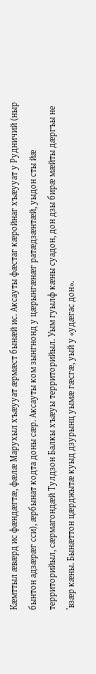Кæмттыл æвæрд ис фæндæгтæ, фæлæ Марухыл хъæууат æрмæст бынæй ис. Аксауты фæстаг кæройнаг хъæууат у Рудничий (ныр бынтон адзæрæг сси), æрбынат кодта доны сæр. Аксауты ком зынгнонд у цæрынгæнæг ратæдзæнтæй, уыдон сты йæ территорийыл, сæрмагондæй Тулдзон Балкы хъæуы территорийыл. Уым гуылф кæны суадон, дон дзы бирæ мæйты дæргъы не ’взæр кæны. Бынæттон цæрджытæ куыд дзурынц уымæ гæсгæ, уый у «удæгас дон».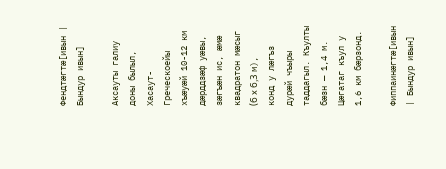Фендтæгтæ[ивын | Бындур ивын]

Аксауты галиу доны былыл, Хасаут-Греческоейы хъæуæй 10-12 км дæрддзæф уæвы, зæгъæн ис, æмæ квадратон мæсыг (6 x 6,3 м), конд у лæгъз дурæй чъыры таддагыл. Къулты бæзн — 1,4 м. Цæгатаг къул у 1,6 км бæрзонд.

Фиппаинæгтæ[ивын | Бындур ивын]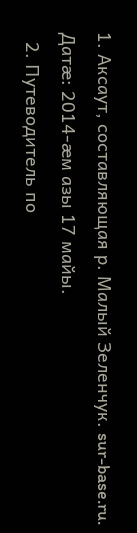1. Аксаут, составляющая р. Малый Зеленчук. sur-base.ru. Датæ: 2014-æм азы 17 майы.
  2. Путеводитель по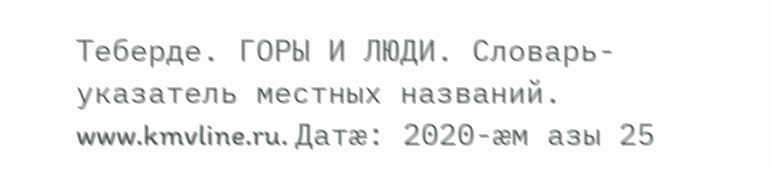Теберде. ГОРЫ И ЛЮДИ. Словарь-указатель местных названий. www.kmvline.ru. Датæ: 2020-æм азы 25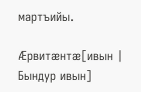мартъийы.

Æрвитæнтæ[ивын | Бындур ивын]